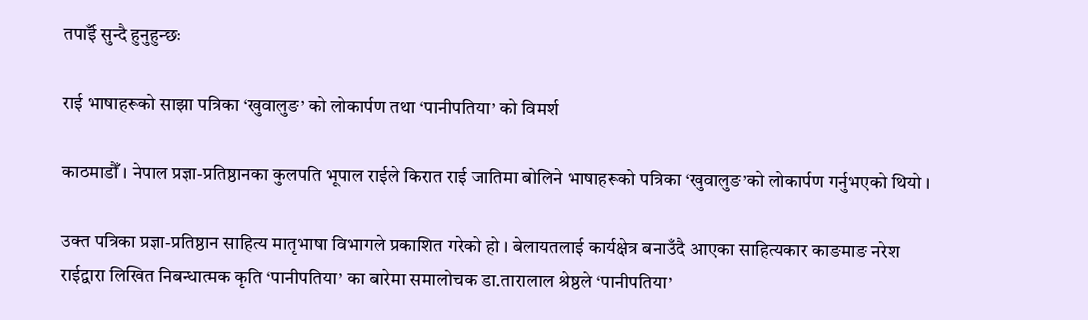तपाईँ सुन्दै हुनुहुन्छः

राई भाषाहरूको साझा पत्रिका ‘खुवालुङ’ को लोकार्पण तथा ‘पानीपतिया’ को विमर्श

काठमाडौँ । नेपाल प्रज्ञा-प्रतिष्ठानका कुलपति भूपाल राईले किरात राई जातिमा बोलिने भाषाहरूको पत्रिका ‘खुवालुङ’को लोकार्पण गर्नुभएको थियो ।

उक्त पत्रिका प्रज्ञा-प्रतिष्ठान साहित्य मातृभाषा विभागले प्रकाशित गरेको हो । बेलायतलाई कार्यक्षेत्र बनाउँदै आएका साहित्यकार काङमाङ नरेश राईद्वारा लिखित निबन्धात्मक कृति ‘पानीपतिया’ का बारेमा समालोचक डा.तारालाल श्रेष्ठले ‘पानीपतिया’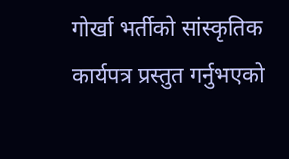गोर्खा भर्तीको सांस्कृतिक कार्यपत्र प्रस्तुत गर्नुभएको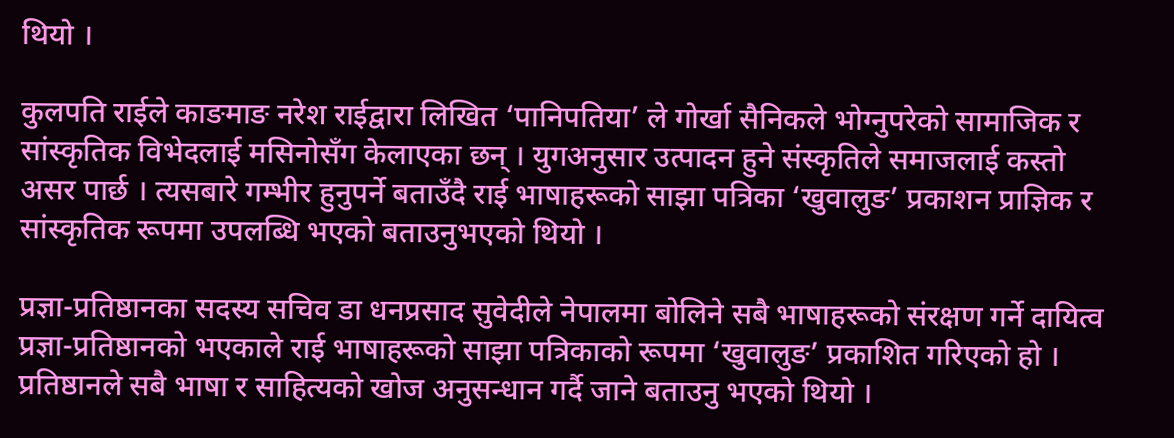थियो ।

कुलपति राईले काङमाङ नरेश राईद्वारा लिखित ‘पानिपतिया’ ले गोर्खा सैनिकले भोग्नुपरेको सामाजिक र सांस्कृतिक विभेदलाई मसिनोसँग केलाएका छन् । युगअनुसार उत्पादन हुने संस्कृतिले समाजलाई कस्तो असर पार्छ । त्यसबारे गम्भीर हुनुपर्ने बताउँदै राई भाषाहरूको साझा पत्रिका ‘खुवालुङ’ प्रकाशन प्राज्ञिक र सांस्कृतिक रूपमा उपलब्धि भएको बताउनुभएको थियो ।

प्रज्ञा-प्रतिष्ठानका सदस्य सचिव डा धनप्रसाद सुवेदीले नेपालमा बोलिने सबै भाषाहरूको संरक्षण गर्ने दायित्व प्रज्ञा-प्रतिष्ठानको भएकाले राई भाषाहरूको साझा पत्रिकाको रूपमा ‘खुवालुङ’ प्रकाशित गरिएको हो । प्रतिष्ठानले सबै भाषा र साहित्यको खोज अनुसन्धान गर्द‌ै जाने बताउनु भएको थियो ।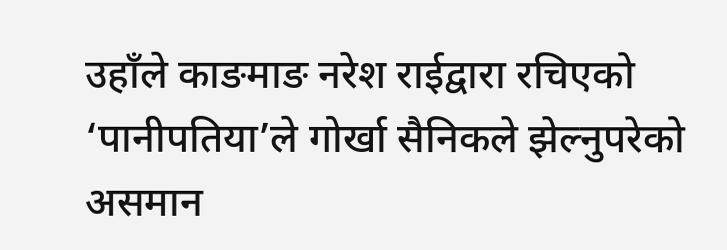उहाँले काङमाङ नरेश राईद्वारा रचिएको ‘पानीपतिया’ले गोर्खा सैनिकले झेल्नुपरेको असमान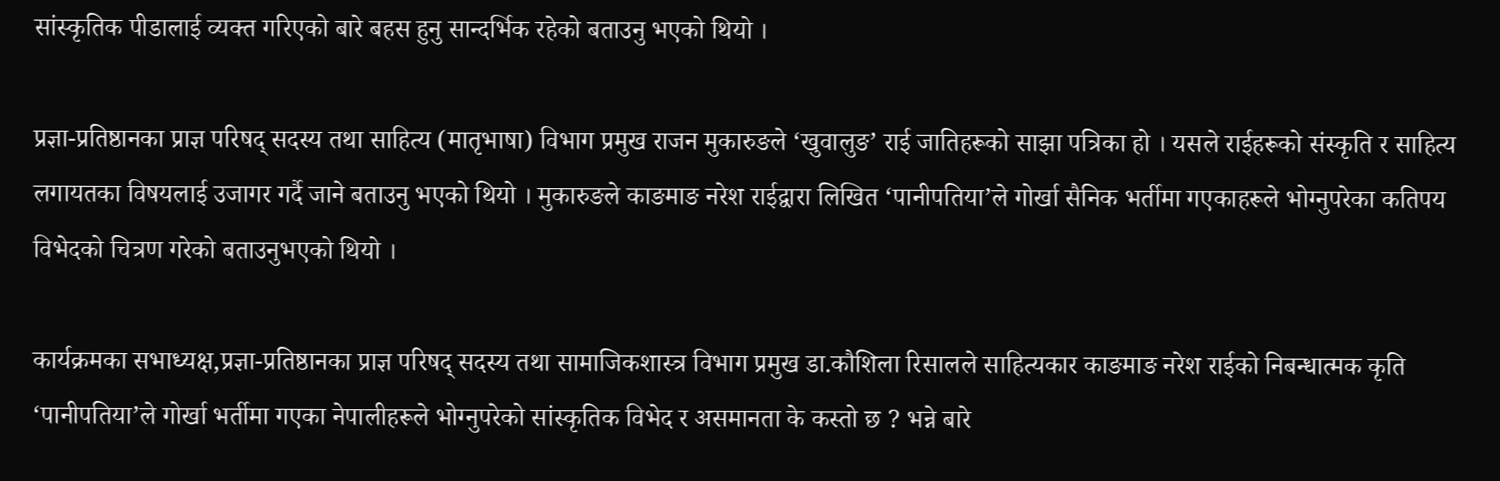सांस्कृतिक पीडालाई व्यक्त गरिएको बारे बहस हुनु सान्दर्भिक रहेको बताउनु भएको थियो ।

प्रज्ञा-प्रतिष्ठानका प्राज्ञ परिषद् सदस्य तथा साहित्य (मातृभाषा) विभाग प्रमुख राजन मुकारुङले ‘खुवालुङ’ राई जातिहरूको साझा पत्रिका हो । यसले राईहरूको संस्कृति र साहित्य लगायतका विषयलाई उजागर गर्दै जाने बताउनु भएको थियो । मुकारुङले काङमाङ नरेश राईद्वारा लिखित ‘पानीपतिया’ले गोर्खा सैनिक भर्तीमा गएकाहरूले भोग्नुपरेका कतिपय विभेदको चित्रण गरेको बताउनुभएको थियो ।

कार्यक्रमका सभाध्यक्ष,प्रज्ञा-प्रतिष्ठानका प्राज्ञ परिषद् सदस्य तथा सामाजिकशास्त्र विभाग प्रमुख डा.कौशिला रिसालले साहित्यकार काङमाङ नरेश राईको निबन्धात्मक कृति ‘पानीपतिया’ले गोर्खा भर्तीमा गएका नेपालीहरूले भोग्नुपरेको सांस्कृतिक विभेद र असमानता के कस्तो छ ? भन्ने बारे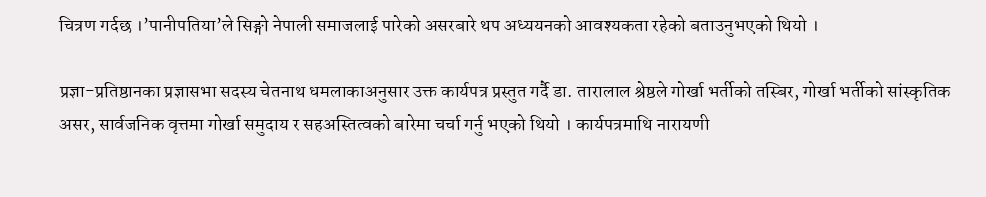चित्रण गर्दछ ।’पानीपतिया’ले सिङ्गो नेपाली समाजलाई पारेको असरबारे थप अध्ययनको आवश्यकता रहेको बताउनुभएको थियो ।

प्रज्ञा-प्रतिष्ठानका प्रज्ञासभा सदस्य चेतनाथ धमलाकाअनुसार उक्त कार्यपत्र प्रस्तुत गर्दै डा. तारालाल श्रेष्ठले गोर्खा भर्तीको तस्बिर, गोर्खा भर्तीको सांस्कृतिक असर, सार्वजनिक वृत्तमा गोर्खा समुदाय र सहअस्तित्वको बारेमा चर्चा गर्नु भएको थियो । कार्यपत्रमाथि नारायणी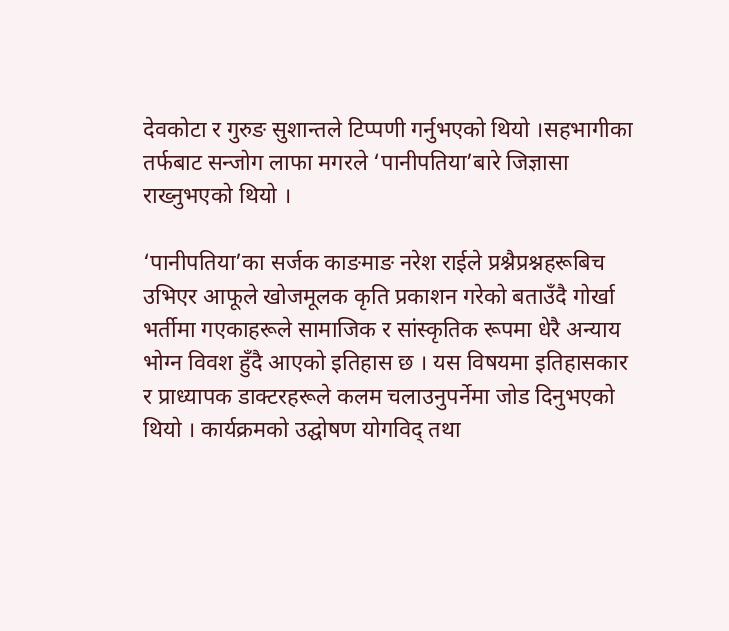देवकोटा र गुरुङ सुशान्तले टिप्पणी गर्नुभएको थियो ।सहभागीका तर्फबाट सन्जोग लाफा मगरले ‘पानीपतिया’बारे जिज्ञासा राख्नुभएको थियो ।

‘पानीपतिया’का सर्जक काङमाङ नरेश राईले प्रश्नैप्रश्नहरूबिच उभिएर आफूले खोजमूलक कृति प्रकाशन गरेको बताउँदै गोर्खा भर्तीमा गएकाहरूले सामाजिक र सांस्कृतिक रूपमा धेरै अन्याय भोग्न विवश हुँदै आएको इतिहास छ । यस विषयमा इतिहासकार र प्राध्यापक डाक्टरहरूले कलम चलाउनुपर्नेमा जोड दिनुभएको थियो । कार्यक्रमको उद्घोषण योगविद् तथा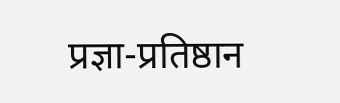प्रज्ञा-प्रतिष्ठान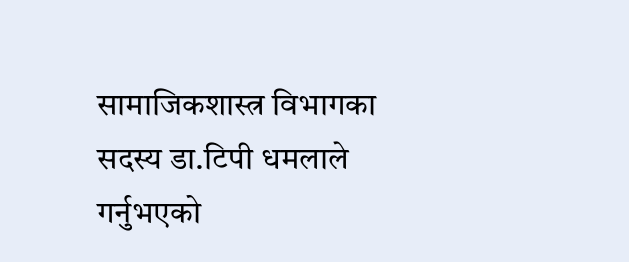सामाजिकशास्त्र विभागका सदस्य डा.टिपी धमलाले गर्नुभएको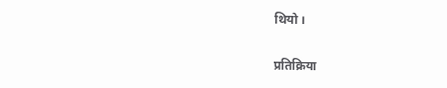थियो ।

प्रतिक्रिया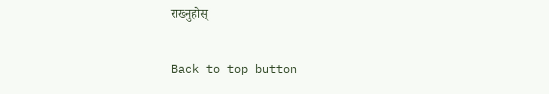राख्नुहोस्

Back to top button